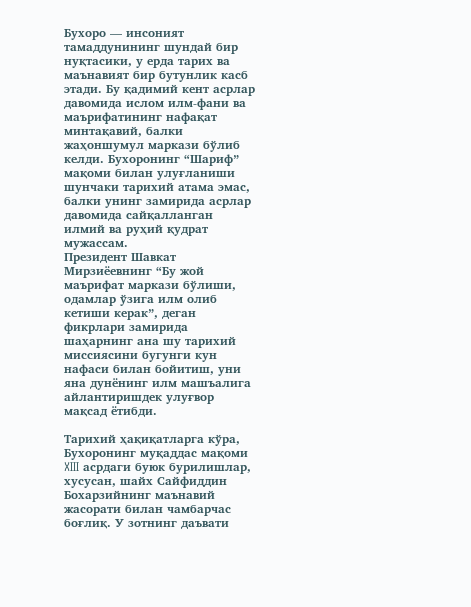Бухоро — инсоният тамаддунининг шундай бир нуқтасики, у ерда тарих ва маънавият бир бутунлик касб этади. Бу қадимий кент асрлар давомида ислом илм-фани ва маърифатининг нафақат минтақавий, балки жаҳоншумул маркази бўлиб келди. Бухоронинг “Шариф” мақоми билан улуғланиши шунчаки тарихий атама эмас, балки унинг замирида асрлар давомида сайқалланган илмий ва руҳий қудрат мужассам.
Президент Шавкат Мирзиёевнинг “Бу жой маърифат маркази бўлиши, одамлар ўзига илм олиб кетиши керак”, деган фикрлари замирида шаҳарнинг ана шу тарихий миссиясини бугунги кун нафаси билан бойитиш, уни яна дунёнинг илм машъалига айлантиришдек улуғвор мақсад ётибди.

Тарихий ҳақиқатларга кўра, Бухоронинг муқаддас мақоми XIII асрдаги буюк бурилишлар, хусусан, шайх Сайфиддин Бохарзийнинг маънавий жасорати билан чамбарчас боғлиқ. У зотнинг даъвати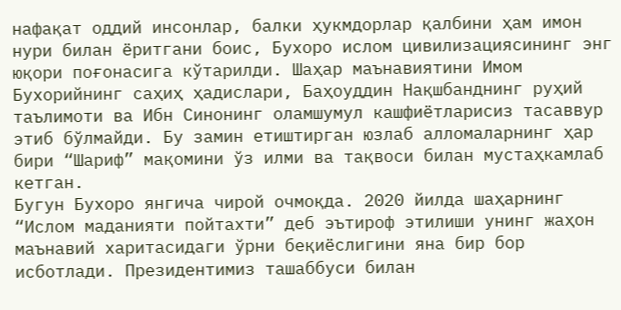нафақат оддий инсонлар, балки ҳукмдорлар қалбини ҳам имон нури билан ёритгани боис, Бухоро ислом цивилизациясининг энг юқори поғонасига кўтарилди. Шаҳар маънавиятини Имом Бухорийнинг саҳиҳ ҳадислари, Баҳоуддин Нақшбанднинг руҳий таълимоти ва Ибн Синонинг оламшумул кашфиётларисиз тасаввур этиб бўлмайди. Бу замин етиштирган юзлаб алломаларнинг ҳар бири “Шариф” мақомини ўз илми ва тақвоси билан мустаҳкамлаб кетган.
Бугун Бухоро янгича чирой очмоқда. 2020 йилда шаҳарнинг “Ислом маданияти пойтахти” деб эътироф этилиши унинг жаҳон маънавий харитасидаги ўрни беқиёслигини яна бир бор исботлади. Президентимиз ташаббуси билан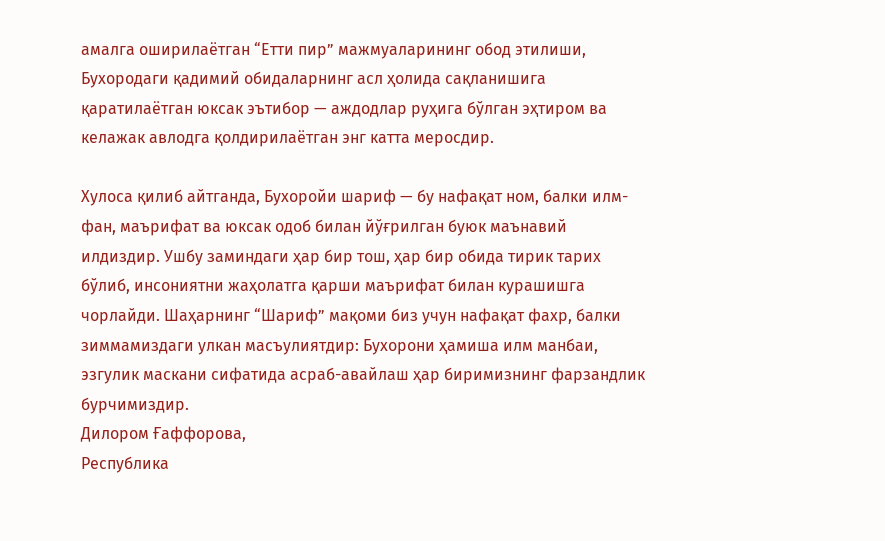амалга оширилаётган “Етти пир” мажмуаларининг обод этилиши, Бухородаги қадимий обидаларнинг асл ҳолида сақланишига қаратилаётган юксак эътибор — аждодлар руҳига бўлган эҳтиром ва келажак авлодга қолдирилаётган энг катта меросдир.

Хулоса қилиб айтганда, Бухоройи шариф — бу нафақат ном, балки илм-фан, маърифат ва юксак одоб билан йўғрилган буюк маънавий илдиздир. Ушбу заминдаги ҳар бир тош, ҳар бир обида тирик тарих бўлиб, инсониятни жаҳолатга қарши маърифат билан курашишга чорлайди. Шаҳарнинг “Шариф” мақоми биз учун нафақат фахр, балки зиммамиздаги улкан масъулиятдир: Бухорони ҳамиша илм манбаи, эзгулик маскани сифатида асраб-авайлаш ҳар биримизнинг фарзандлик бурчимиздир.
Дилором Ғаффорова,
Республика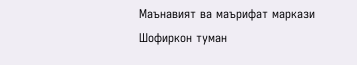Маънавият ва маърифат маркази
Шофиркон туман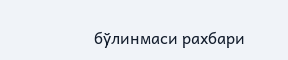бўлинмаси рахбари